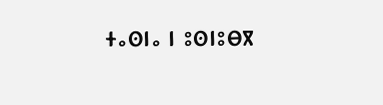ⵜⴰⵙⵏⴰ ⵏ ⵓⵙⵏⵓⴱⴳ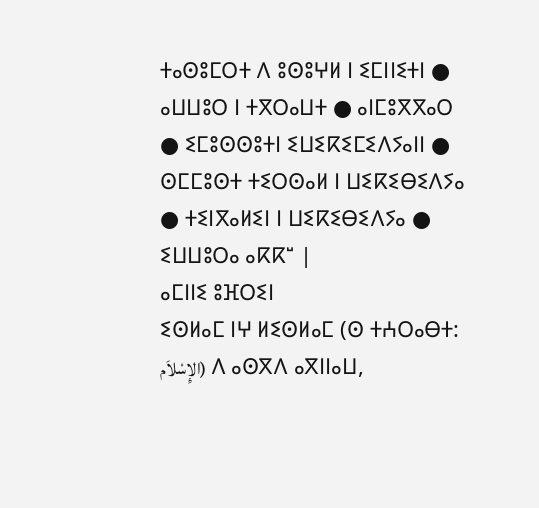ⵜⴰⵙⵓⵎⵔⵜ ⴷ ⵓⵙⵓⵖⵍ ⵏ ⵉⵎⵏⵏⵉⵜⵏ ● ⴰⵡⵡⵓⵔ ⵏ ⵜⴳⵔⴰⵡⵜ ● ⴰⵏⵎⵓⴳⴳⴰⵔ ● ⵉⵎⵓⵙⵙⵓⵜⵏ ⵉⵡⵉⴽⵉⵎⵉⴷⵢⴰⵏⵏ ● ⵙⵎⵎⵓⵙⵜ ⵜⵉⵔⵙⴰⵍ ⵏ ⵡⵉⴽⵉⴱⵉⴷⵢⴰ ● ⵜⵉⵏⴳⴰⵍⵉⵏ ⵏ ⵡⵉⴽⵉⴱⵉⴷⵢⴰ ● ⵉⵡⵡⵓⵔⴰ ⴰⴽⴽⵯ |
ⴰⵎⵏⵏⵉ ⵓⴼⵔⵉⵏ
ⵉⵙⵍⴰⵎ ⵏⵖ ⵍⵉⵙⵍⴰⵎ (ⵙ ⵜⵄⵔⴰⴱⵜ: الإِسْلاَم) ⴷ ⴰⵙⴳⴷ ⴰⴳⵏⵏⴰⵡ,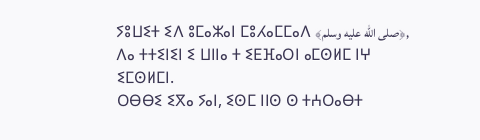ⵢⵓⵡⵉⵜ ⵉⴷ ⵓⵎⴰⵣⴰⵏ ⵎⵓⵃⴰⵎⵎⴰⴷ ﴾صلى الله عليه وسلم﴿, ⴷⴰ ⵜⵜⵉⵏⵉⵏ ⵉ ⵡⵏⵏⴰ ⵜ ⵉⴹⴼⴰⵔⵏ ⴰⵎⵙⵍⵎ ⵏⵖ ⵉⵎⵙⵍⵎⵏ.
ⵔⴱⴱⵉ ⵉⴳⴰ ⵢⴰⵏ, ⵉⵙⵎ ⵏⵏⵙ ⵙ ⵜⵄⵔⴰⴱⵜ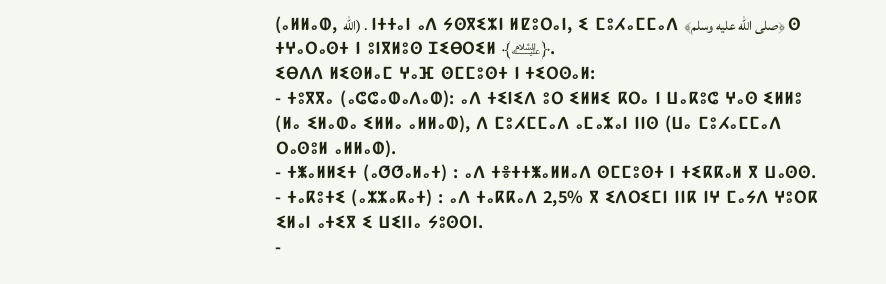(ⴰⵍⵍⴰⵀ, الله) . ⵏⵜⵜⴰⵏ ⴰⴷ ⵢⵙⴳⵉⵣⵏ ⵍⵇⵓⵔⴰⵏ, ⵉ ⵎⵓⵃⴰⵎⵎⴰⴷ ﴾صلى الله عليه وسلم﴿ ⵙ ⵜⵖⴰⵔⴰⵙⵜ ⵏ ⵓⵏⴳⵍⵓⵙ ⵊⵉⴱⵔⵉⵍ ﴾﵇﴿.
ⵉⴱⴷⴷ ⵍⵉⵙⵍⴰⵎ ⵖⴰⴼ ⵙⵎⵎⵓⵙⵜ ⵏ ⵜⵉⵔⵙⴰⵍ:
- ⵜⵓⴳⴳⴰ (ⴰⵛⵛⴰⵀⴰⴷⴰⵀ): ⴰⴷ ⵜⵉⵏⵉⴷ ⵓⵔ ⵉⵍⵍⵉ ⴽⵔⴰ ⵏ ⵡⴰⴽⵓⵛ ⵖⴰⵙ ⵉⵍⵍⵓ (ⵍⴰ ⵉⵍⴰⵀⴰ ⵉⵍⵍⴰ ⴰⵍⵍⴰⵀ), ⴷ ⵎⵓⵃⵎⵎⴰⴷ ⴰⵎⴰⵣⴰⵏ ⵏⵏⵙ (ⵡⴰ ⵎⵓⵃⴰⵎⵎⴰⴷ ⵔⴰⵙⵓⵍ ⴰⵍⵍⴰⵀ).
- ⵜⵥⴰⵍⵍⵉⵜ (ⴰⵚⵚⴰⵍⴰⵜ) : ⴰⴷ ⵜⴻⵜⵜⵥⴰⵍⵍⴰⴷ ⵙⵎⵎⵓⵙⵜ ⵏ ⵜⵉⴽⴽⴰⵍ ⴳ ⵡⴰⵙⵙ.
- ⵜⴰⴽⵓⵜⵉ (ⴰⵣⵣⴰⴽⴰⵜ) : ⴰⴷ ⵜⴰⴽⴽⴰⴷ 2,5% ⴳ ⵉⴷⵔⵉⵎⵏ ⵏⵏⴽ ⵏⵖ ⵎⴰⵢⴷ ⵖⵓⵔⴽ ⵉⵍⴰⵏ ⴰⵜⵉⴳ ⵉ ⵡⵉⵏⵏⴰ ⵢⵓⵙⵔⵏ.
-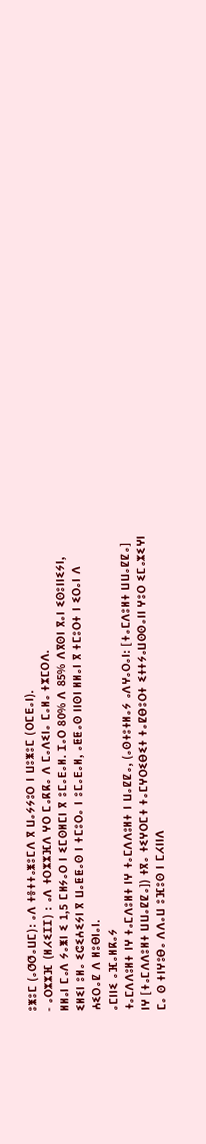ⵓⵥⵓⵎ (ⴰⵚⵚⴰⵡⵎ): ⴰⴷ ⵜⴻⵜⵜⴰⵥⵓⵎⴷ ⴳ ⵡⴰⵢⵢⵓⵔ ⵏ ⵡⵓⵥⵓⵎ (ⵔⵎⴹⴰⵏ).
- ⴰⵔⵣⵣⴼ (ⵍⵃⵉⵊⵊ) : ⴰⴷ ⵜⵔⵣⵣⴼⴷ ⵖⵔ ⵎⴰⴽⴽⴰ ⴷ ⵎⴰⴷⵉⵏⴰ ⵎⴰⵍⴰ ⵜⵣⵎⵔⴷ.
ⵍⵍⴰⵏ ⵎⴰⴷ ⵢⴰⵥⵏ ⵉ 1,5 ⵎⵍⵢⴰⵔ ⵏ ⵉⵎⵙⵍⵎⵏ ⴳ ⵓⵎⴰⴹⴰⵍ. ⵊⴰⵔ 80% ⴷ 85% ⴷⴳⵙⵏ ⴳⴰⵏ ⵉⵙⵓⵏⵏⵉⵢⵏ, ⵉⵍⵉⵏ ⵓⵍⴰ ⵉⵛⵉⵄⵉⵢⵏ ⴳ ⵡⴰⵟⵟⴰⵙ ⵏ ⵜⵎⵓⵔⴰ ⵏ ⵓⵎⴰⴹⴰⵍ, ⴰⵟⵟⴰⵙ ⵏⵏⵙⵏ ⵍⵍⴰⵏ ⴳ ⵜⵎⵓⵔⵜ ⵏ ⵉⵔⴰⵏ ⴷ ⵄⵉⵔⴰⵇ ⴷ ⵍⵓⴱⵏⴰⵏ.
ⴰⵎⵏⵏⵉ ⴰⴼⴰⵍⴽⴰⵢ
ⵜⴰⵎⴷⴷⵓⵍⵜ ⵏⵖ ⵜⴰⵎⴷⵓⵍⵜ ⵏⵖ ⵜⴰⵎⴷⴷⵓⵍⵜ ⵏ ⵡⴰⵇⵇⴰ, (ⴰⵙⵜⵓⵜⵍⴰⵢ ⴰⴷⵖⴰⵔⴰⵏ: [ⵜⴰⵎⴷⵓⵍⵜ ⵡⵡⴰⵇⵇⴰ] ⵏⵖ [ⵜⴰⵎⴷⴷⵓⵍⵜ ⵡⵡⴰⵇⵇⴰ]) ⵜⴳⴰ ⵜⵉⵖⵔⵎⵜ ⵜⴰⵎⵖⵔⵉⴱⵉⵜ ⵜⴰⵇⴱⵓⵔⵜ ⵉⵜⵜⵢⴰⵡⵙⵙⴰⵏⵏ ⵖⵓⵔ ⵉⵎⴰⵣⵉⵖⵏ ⵎⴰ ⵙ ⵜⵏⵖⵓⴱⴰ ⴷⴷⴰⵡ ⵓⴼⵓⵙ ⵏ ⵎⵃⵏⵏⴷ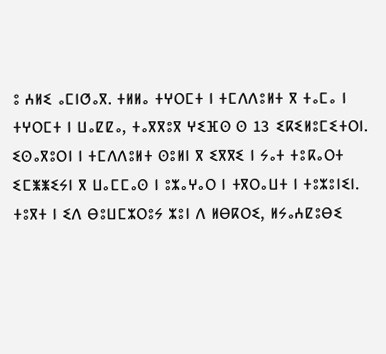ⵓ ⵄⵍⵉ ⴰⵎⵏⵚⴰⴳ. ⵜⵍⵍⴰ ⵜⵖⵔⵎⵜ ⵏ ⵜⵎⴷⴷⵓⵍⵜ ⴳ ⵜⴰⵎⴰ ⵏ ⵜⵖⵔⵎⵜ ⵏ ⵡⴰⵇⵇⴰ, ⵜⴰⴳⴳⵓⴳ ⵖⵉⴼⵙ ⵙ 13 ⵉⴽⵉⵍⵓⵎⵉⵜⵔⵏ. ⵉⵙⴰⴳⵓⵔⵏ ⵏ ⵜⵎⴷⴷⵓⵍⵜ ⵙⵓⵍⵏ ⴳ ⵉⴳⴳⵉ ⵏ ⵢⴰⵜ ⵜⵓⴽⴰⵔⵜ ⵉⵎⵥⵥⵉⵢⵏ ⴳ ⵡⴰⵎⵎⴰⵙ ⵏ ⵓⵣⴰⵖⴰⵔ ⵏ ⵜⴳⵔⴰⵡⵜ ⵏ ⵜⵓⵣⵓⵏⵉⵏ. ⵜⵓⴳⵜ ⵏ ⵉⴷ ⴱⵓⵡⵎⵣⵔⵓⵢ ⵣⵓⵏ ⴷ ⵍⴱⴽⵔⵉ, ⵍⵢⴰⵄⵇⵓⴱⵉ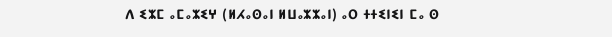ⴷ ⵉⵣⵎ ⴰⵎⴰⵣⵉⵖ (ⵍⵃⴰⵙⴰⵏ ⵍⵡⴰⵣⵣⴰⵏ) ⴰⵔ ⵜⵜⵉⵏⵉⵏ ⵎⴰ ⵙ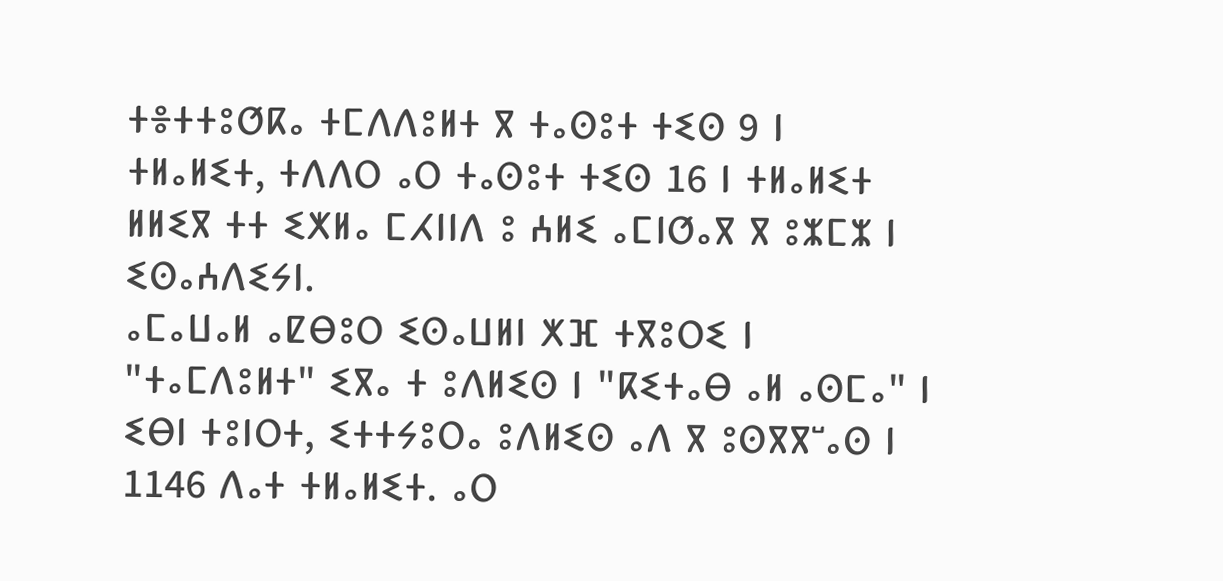ⵜⴻⵜⵜⵓⵚⴽⴰ ⵜⵎⴷⴷⵓⵍⵜ ⴳ ⵜⴰⵙⵓⵜ ⵜⵉⵙ 9 ⵏ ⵜⵍⴰⵍⵉⵜ, ⵜⴷⴷⵔ ⴰⵔ ⵜⴰⵙⵓⵜ ⵜⵉⵙ 16 ⵏ ⵜⵍⴰⵍⵉⵜ ⵍⵍⵉⴳ ⵜⵜ ⵉⵅⵍⴰ ⵎⵃⵏⵏⴷ ⵓ ⵄⵍⵉ ⴰⵎⵏⵚⴰⴳ ⴳ ⵓⵣⵎⵣ ⵏ ⵉⵙⴰⵄⴷⵉⵢⵏ.
ⴰⵎⴰⵡⴰⵍ ⴰⵇⴱⵓⵔ ⵉⵙⴰⵡⵍⵏ ⵅⴼ ⵜⴳⵓⵔⵉ ⵏ "ⵜⴰⵎⴷⵓⵍⵜ" ⵉⴳⴰ ⵜ ⵓⴷⵍⵉⵙ ⵏ "ⴽⵉⵜⴰⴱ ⴰⵍ ⴰⵙⵎⴰ" ⵏ ⵉⴱⵏ ⵜⵓⵏⵔⵜ, ⵉⵜⵜⵢⵓⵔⴰ ⵓⴷⵍⵉⵙ ⴰⴷ ⴳ ⵓⵙⴳⴳⵯⴰⵙ ⵏ 1146 ⴷⴰⵜ ⵜⵍⴰⵍⵉⵜ. ⴰⵔ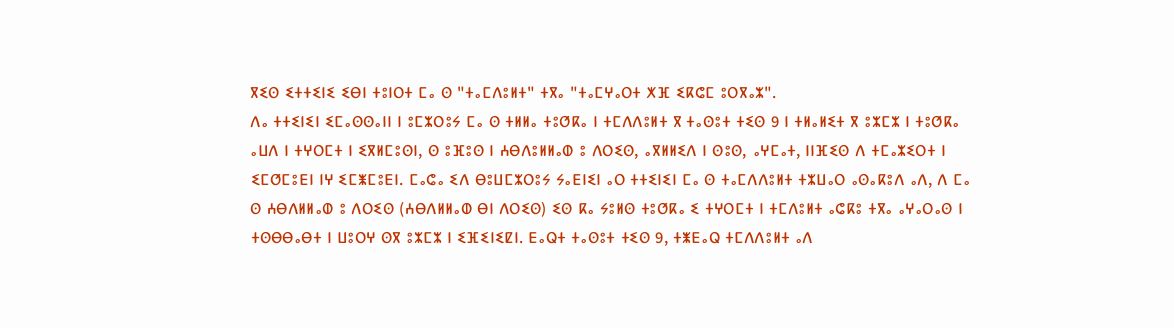ⴳⵉⵙ ⵉⵜⵜⵉⵏⵉ ⵉⴱⵏ ⵜⵓⵏⵔⵜ ⵎⴰ ⵙ "ⵜⴰⵎⴷⵓⵍⵜ" ⵜⴳⴰ "ⵜⴰⵎⵖⴰⵔⵜ ⵅⴼ ⵉⴽⵛⵎ ⵓⵔⴳⴰⵣ".
ⴷⴰ ⵜⵜⵉⵏⵉⵏ ⵉⵎⴰⵙⵙⴰⵏⵏ ⵏ ⵓⵎⵣⵔⵓⵢ ⵎⴰ ⵙ ⵜⵍⵍⴰ ⵜⵓⵚⴽⴰ ⵏ ⵜⵎⴷⴷⵓⵍⵜ ⴳ ⵜⴰⵙⵓⵜ ⵜⵉⵙ 9 ⵏ ⵜⵍⴰⵍⵉⵜ ⴳ ⵓⵣⵎⵣ ⵏ ⵜⵓⵚⴽⴰ ⴰⵡⴷ ⵏ ⵜⵖⵔⵎⵜ ⵏ ⵉⴳⵍⵎⵓⵙⵏ, ⵙ ⵓⴼⵓⵙ ⵏ ⵄⴱⴷⵓⵍⵍⴰⵀ ⵓ ⴷⵔⵉⵙ, ⴰⴳⵍⵍⵉⴷ ⵏ ⵙⵓⵙ, ⴰⵖⵎⴰⵜ, ⵏⵏⴼⵉⵙ ⴷ ⵜⵎⴰⵣⵉⵔⵜ ⵏ ⵉⵎⵚⵎⵓⴹⵏ ⵏⵖ ⵉⵎⵥⵎⵓⴹⵏ. ⵎⴰⵛⴰ ⵉⴷ ⴱⵓⵡⵎⵣⵔⵓⵢ ⵢⴰⴹⵏⵉⵏ ⴰⵔ ⵜⵜⵉⵏⵉⵏ ⵎⴰ ⵙ ⵜⴰⵎⴷⴷⵓⵍⵜ ⵜⵣⵡⴰⵔ ⴰⵙⴰⴽⵓⴷ ⴰⴷ, ⴷ ⵎⴰ ⵙ ⵄⴱⴷⵍⵍⴰⵀ ⵓ ⴷⵔⵉⵙ (ⵄⴱⴷⵍⵍⴰⵀ ⴱⵏ ⴷⵔⵉⵙ) ⵉⵙ ⴽⴰ ⵢⵓⵍⵙ ⵜⵓⵚⴽⴰ ⵉ ⵜⵖⵔⵎⵜ ⵏ ⵜⵎⴷⵓⵍⵜ ⴰⵛⴽⵓ ⵜⴳⴰ ⴰⵖⴰⵔⴰⵙ ⵏ ⵜⵙⴱⴱⴰⴱⵜ ⵏ ⵡⵓⵔⵖ ⵙⴳ ⵓⵣⵎⵣ ⵏ ⵉⴼⵉⵏⵉⵇⵏ. ⴹⴰⵕⵜ ⵜⴰⵙⵓⵜ ⵜⵉⵙ 9, ⵜⵥⴹⴰⵕ ⵜⵎⴷⴷⵓⵍⵜ ⴰⴷ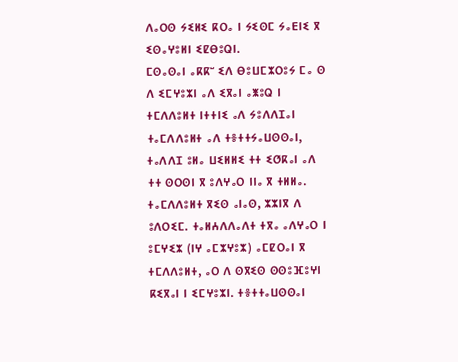ⴷⴰⵔⵙ ⵢⵉⵍⵉ ⴽⵔⴰ ⵏ ⵢⵉⵙⵎ ⵢⴰⴹⵏⵉ ⴳ ⵉⵙⴰⵖⵓⵍⵏ ⵉⵇⴱⵓⵕⵏ.
ⵎⵙⴰⵙⴰⵏ ⴰⴽⴽⵯ ⵉⴷ ⴱⵓⵡⵎⵣⵔⵓⵢ ⵎⴰ ⵙ ⴷ ⵉⵎⵖⵓⵣⵏ ⴰⴷ ⵉⴳⴰⵏ ⴰⵥⵓⵕ ⵏ ⵜⵎⴷⴷⵓⵍⵜ ⵏⵜⵜⵏⵉ ⴰⴷ ⵢⵓⴷⴷⵊⴰⵏ ⵜⴰⵎⴷⴷⵓⵍⵜ ⴰⴷ ⵜⴻⵜⵜⵢⴰⵡⵙⵙⴰⵏ, ⵜⴰⴷⴷⵊ ⵓⵍⴰ ⵡⵉⵍⵍⵉ ⵜⵜ ⵉⵚⴽⴰⵏ ⴰⴷ ⵜⵜ ⵙⵔⵙⵏ ⴳ ⵓⴷⵖⴰⵔ ⵏⵏⴰ ⴳ ⵜⵍⵍⴰ. ⵜⴰⵎⴷⴷⵓⵍⵜ ⴳⵉⵙ ⴰⵏⴰⵙ, ⵣⵣⵏⴳ ⴷ ⵓⴷⵔⵉⵎ. ⵜⴰⵍⵄⴷⴷⴰⴷⵜ ⵜⴳⴰ ⴰⴷⵖⴰⵔ ⵏ ⵓⵎⵖⵉⵣ (ⵏⵖ ⴰⵎⵣⵖⵓⵣ) ⴰⵎⵇⵔⴰⵏ ⴳ ⵜⵎⴷⴷⵓⵍⵜ, ⴰⵔ ⴷ ⵙⴳⵉⵙ ⵙⵙⵓⴼⵓⵖⵏ ⴽⵉⴳⴰⵏ ⵏ ⵉⵎⵖⵓⵣⵏ. ⵜⴻⵜⵜⴰⵡⵙⵙⴰⵏ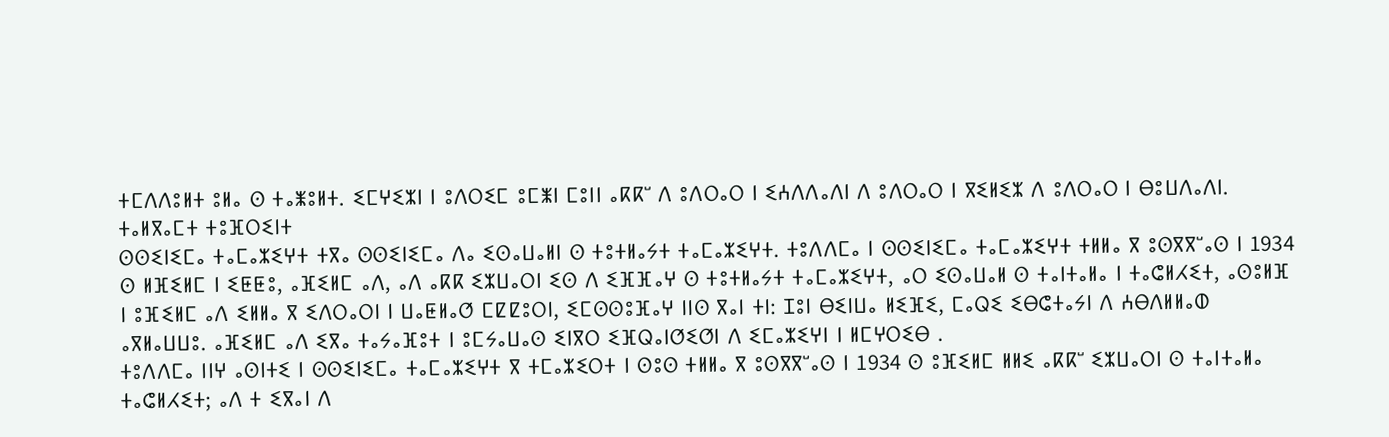ⵜⵎⴷⴷⵓⵍⵜ ⵓⵍⴰ ⵙ ⵜⴰⵥⵓⵍⵜ. ⵉⵎⵖⵉⵣⵏ ⵏ ⵓⴷⵔⵉⵎ ⵓⵎⵥⵏ ⵎⵓⵏⵏ ⴰⴽⴽⵯ ⴷ ⵓⴷⵔⴰⵔ ⵏ ⵉⵄⴷⴷⴰⴷⵏ ⴷ ⵓⴷⵔⴰⵔ ⵏ ⴳⵉⵍⵉⵣ ⴷ ⵓⴷⵔⴰⵔ ⵏ ⴱⵓⵡⴷⴰⴷⵏ.
ⵜⴰⵍⴳⴰⵎⵜ ⵜⵓⴼⵔⵉⵏⵜ
ⵙⵙⵉⵏⵉⵎⴰ ⵜⴰⵎⴰⵣⵉⵖⵜ ⵜⴳⴰ ⵙⵙⵉⵏⵉⵎⴰ ⴷⴰ ⵉⵙⴰⵡⴰⵍⵏ ⵙ ⵜⵓⵜⵍⴰⵢⵜ ⵜⴰⵎⴰⵣⵉⵖⵜ. ⵜⵓⴷⴷⵎⴰ ⵏ ⵙⵙⵉⵏⵉⵎⴰ ⵜⴰⵎⴰⵣⵉⵖⵜ ⵜⵍⵍⴰ ⴳ ⵓⵙⴳⴳⵯⴰⵙ ⵏ 1934 ⵙ ⵍⴼⵉⵍⵎ ⵏ ⵉⵟⵟⵓ, ⴰⴼⵉⵍⵎ ⴰⴷ, ⴰⴷ ⴰⴽⴽ ⵉⵣⵡⴰⵔⵏ ⵉⵙ ⴷ ⵉⴼⴼⴰⵖ ⵙ ⵜⵓⵜⵍⴰⵢⵜ ⵜⴰⵎⴰⵣⵉⵖⵜ, ⴰⵔ ⵉⵙⴰⵡⴰⵍ ⵙ ⵜⴰⵏⵜⴰⵍⴰ ⵏ ⵜⴰⵛⵍⵃⵉⵜ, ⴰⵙⵓⵍⴼ ⵏ ⵓⴼⵉⵍⵎ ⴰⴷ ⵉⵍⵍⴰ ⴳ ⵉⴷⵔⴰⵔⵏ ⵏ ⵡⴰⵟⵍⴰⵚ ⵎⵇⵇⵓⵔⵏ, ⵉⵎⵙⵙⵓⴼⴰⵖ ⵏⵏⵙ ⴳⴰⵏ ⵜⵏ: ⵊⵓⵏ ⴱⵉⵏⵡⴰ ⵍⵉⴼⵉ, ⵎⴰⵕⵉ ⵉⴱⵛⵜⴰⵢⵏ ⴷ ⵄⴱⴷⵍⵍⴰⵀ ⴰⴳⵍⴰⵡⵡⵓ. ⴰⴼⵉⵍⵎ ⴰⴷ ⵉⴳⴰ ⵜⴰⵢⴰⴼⵓⵜ ⵏ ⵓⵎⵢⴰⵡⴰⵙ ⵉⵏⴳⵔ ⵉⴼⵕⴰⵏⵚⵉⵚⵏ ⴷ ⵉⵎⴰⵣⵉⵖⵏ ⵏ ⵍⵎⵖⵔⵉⴱ .
ⵜⵓⴷⴷⵎⴰ ⵏⵏⵖ ⴰⵙⵏⵜⵉ ⵏ ⵙⵙⵉⵏⵉⵎⴰ ⵜⴰⵎⴰⵣⵉⵖⵜ ⴳ ⵜⵎⴰⵣⵉⵔⵜ ⵏ ⵙⵓⵙ ⵜⵍⵍⴰ ⴳ ⵓⵙⴳⴳⵯⴰⵙ ⵏ 1934 ⵙ ⵓⴼⵉⵍⵎ ⵍⵍⵉ ⴰⴽⴽⵯ ⵉⵣⵡⴰⵔⵏ ⵙ ⵜⴰⵏⵜⴰⵍⴰ ⵜⴰⵛⵍⵃⵉⵜ; ⴰⴷ ⵜ ⵉⴳⴰⵏ ⴷ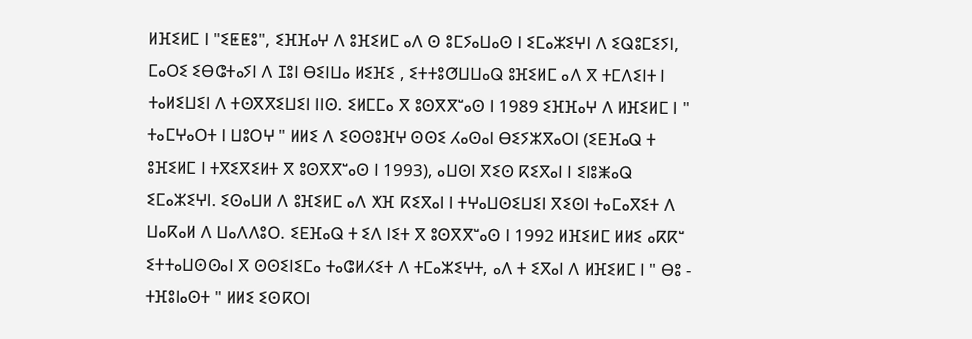ⵍⴼⵉⵍⵎ ⵏ "ⵉⵟⵟⵓ", ⵉⴼⴼⴰⵖ ⴷ ⵓⴼⵉⵍⵎ ⴰⴷ ⵙ ⵓⵎⵢⴰⵡⴰⵙ ⵏ ⵉⵎⴰⵣⵉⵖⵏ ⴷ ⵉⵕⵓⵎⵉⵢⵏ, ⵎⴰⵔⵉ ⵉⴱⵛⵜⴰⵢⵏ ⴷ ⵊⵓⵏ ⴱⵉⵏⵡⴰ ⵍⵉⴼⵉ , ⵉⵜⵜⵓⵚⵡⵡⴰⵕ ⵓⴼⵉⵍⵎ ⴰⴷ ⴳ ⵜⵎⴷⵉⵏⵜ ⵏ ⵜⴰⵍⵉⵡⵉⵏ ⴷ ⵜⵙⴳⴳⵉⵡⵉⵏ ⵏⵏⵙ. ⵉⵍⵎⵎⴰ ⴳ ⵓⵙⴳⴳⵯⴰⵙ ⵏ 1989 ⵉⴼⴼⴰⵖ ⴷ ⵍⴼⵉⵍⵎ ⵏ " ⵜⴰⵎⵖⴰⵔⵜ ⵏ ⵡⵓⵔⵖ " ⵍⵍⵉ ⴷ ⵉⵙⵙⵓⴼⵖ ⵙⵙⵉ ⵃⴰⵙⴰⵏ ⴱⵉⵢⵣⴳⴰⵔⵏ (ⵉⴹⴼⴰⵕ ⵜ ⵓⴼⵉⵍⵎ ⵏ ⵜⴳⵉⴳⵉⵍⵜ ⴳ ⵓⵙⴳⴳⵯⴰⵙ ⵏ 1993), ⴰⵡⵙⵏ ⴳⵉⵙ ⴽⵉⴳⴰⵏ ⵏ ⵉⵏⵓⵥⴰⵕ ⵉⵎⴰⵣⵉⵖⵏ. ⵉⵙⴰⵡⵍ ⴷ ⵓⴼⵉⵍⵎ ⴰⴷ ⵅⴼ ⴽⵉⴳⴰⵏ ⵏ ⵜⵖⴰⵡⵙⵉⵡⵉⵏ ⴳⵉⵙⵏ ⵜⴰⵎⴰⴳⵉⵜ ⴷ ⵡⴰⴽⴰⵍ ⴷ ⵡⴰⴷⴷⵓⵔ. ⵉⴹⴼⴰⵕ ⵜ ⵉⴷ ⵏⵉⵜ ⴳ ⵓⵙⴳⴳⵯⴰⵙ ⵏ 1992 ⵍⴼⵉⵍⵎ ⵍⵍⵉ ⴰⴽⴽⵯ ⵉⵜⵜⴰⵡⵙⵙⴰⵏ ⴳ ⵙⵙⵉⵏⵉⵎⴰ ⵜⴰⵛⵍⵃⵉⵜ ⴷ ⵜⵎⴰⵣⵉⵖⵜ, ⴰⴷ ⵜ ⵉⴳⴰⵏ ⴷ ⵍⴼⵉⵍⵎ ⵏ " ⴱⵓ - ⵜⴼⵓⵏⴰⵙⵜ " ⵍⵍⵉ ⵉⵙⴽⵔⵏ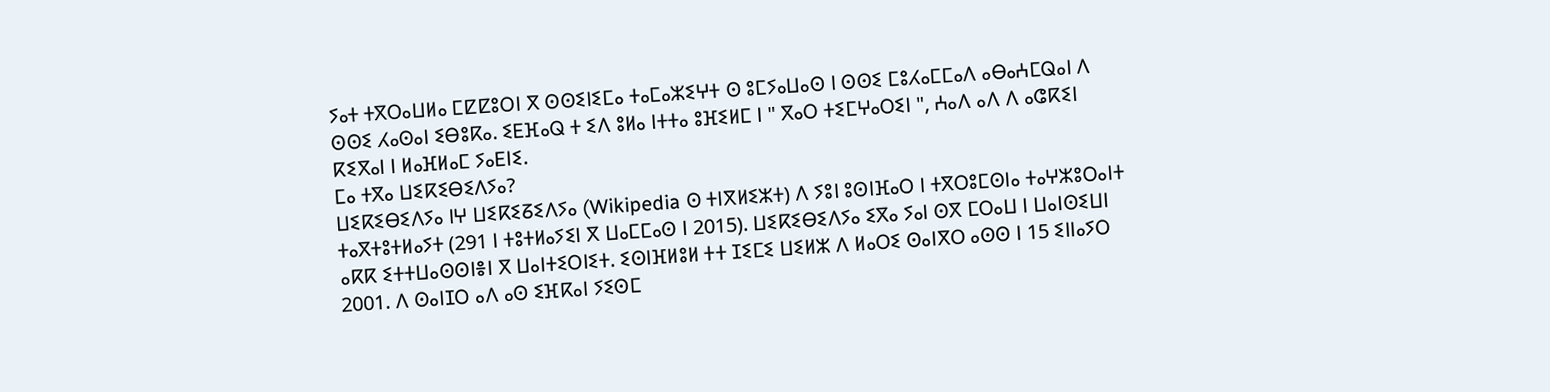ⵢⴰⵜ ⵜⴳⵔⴰⵡⵍⴰ ⵎⵇⵇⵓⵔⵏ ⴳ ⵙⵙⵉⵏⵉⵎⴰ ⵜⴰⵎⴰⵣⵉⵖⵜ ⵙ ⵓⵎⵢⴰⵡⴰⵙ ⵏ ⵙⵙⵉ ⵎⵓⵃⴰⵎⵎⴰⴷ ⴰⴱⴰⵄⵎⵕⴰⵏ ⴷ ⵙⵙⵉ ⵃⴰⵙⴰⵏ ⵉⴱⵓⴽⴰ. ⵉⴹⴼⴰⵕ ⵜ ⵉⴷ ⵓⵍⴰ ⵏⵜⵜⴰ ⵓⴼⵉⵍⵎ ⵏ " ⴳⴰⵔ ⵜⵉⵎⵖⴰⵔⵉⵏ ", ⵄⴰⴷ ⴰⴷ ⴷ ⴰⵛⴽⵉⵏ ⴽⵉⴳⴰⵏ ⵏ ⵍⴰⴼⵍⴰⵎ ⵢⴰⴹⵏⵉ.
ⵎⴰ ⵜⴳⴰ ⵡⵉⴽⵉⴱⵉⴷⵢⴰ?
ⵡⵉⴽⵉⴱⵉⴷⵢⴰ ⵏⵖ ⵡⵉⴽⵉⵒⵉⴷⵢⴰ (Wikipedia ⵙ ⵜⵏⴳⵍⵉⵣⵜ) ⴷ ⵢⵓⵏ ⵓⵙⵏⴼⴰⵔ ⵏ ⵜⴳⵔⵓⵎⵙⵏⴰ ⵜⴰⵖⵣⵓⵔⴰⵏⵜ ⵜⴰⴳⵜⵓⵜⵍⴰⵢⵜ (291 ⵏ ⵜⵓⵜⵍⴰⵢⵉⵏ ⴳ ⵡⴰⵎⵎⴰⵙ ⵏ 2015). ⵡⵉⴽⵉⴱⵉⴷⵢⴰ ⵉⴳⴰ ⵢⴰⵏ ⵙⴳ ⵎⵔⴰⵡ ⵏ ⵡⴰⵏⵙⵉⵡⵏ ⴰⴽⴽ ⵉⵜⵜⵡⴰⵙⵙⵏⴻⵏ ⴳ ⵡⴰⵏⵜⵉⵔⵏⵉⵜ. ⵉⵙⵏⴼⵍⵓⵍ ⵜⵜ ⵊⵉⵎⵉ ⵡⵉⵍⵣ ⴷ ⵍⴰⵔⵉ ⵙⴰⵏⴳⵔ ⴰⵙⵙ ⵏ 15 ⵉⵏⵏⴰⵢⵔ 2001. ⴷ ⵙⴰⵏⵊⵔ ⴰⴷ ⴰⵙ ⵉⴼⴽⴰⵏ ⵢⵉⵙⵎ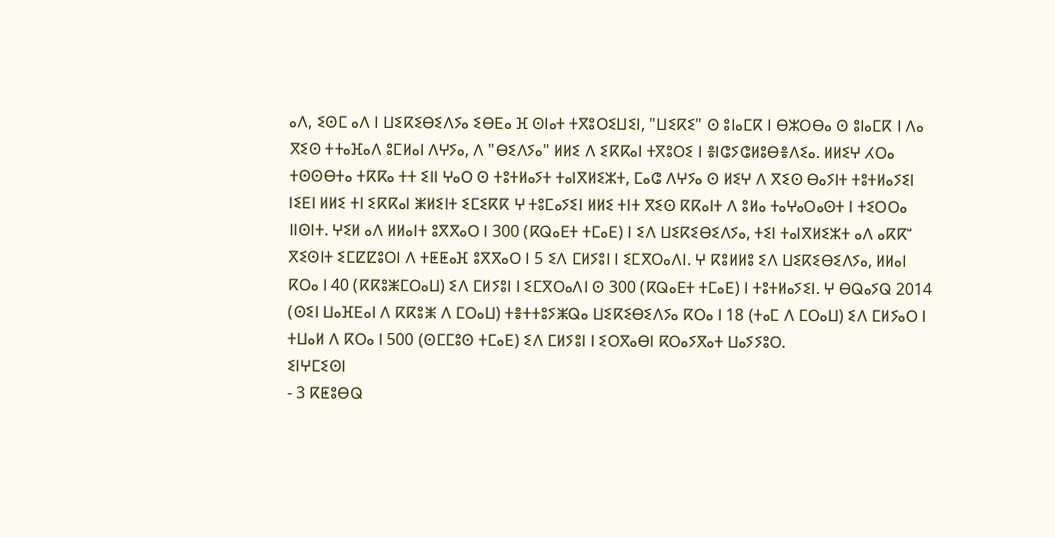ⴰⴷ, ⵉⵙⵎ ⴰⴷ ⵏ ⵡⵉⴽⵉⴱⵉⴷⵢⴰ ⵉⴱⴹⴰ ⴼ ⵙⵏⴰⵜ ⵜⴳⵓⵔⵉⵡⵉⵏ, "ⵡⵉⴽⵉ" ⵙ ⵓⵏⴰⵎⴽ ⵏ ⴱⵣⵔⴱⴰ ⵙ ⵓⵏⴰⵎⴽ ⵏ ⴷⴰ ⴳⵉⵙ ⵜⵜⴰⴼⴰⴷ ⵓⵎⵍⴰⵏ ⴷⵖⵢⴰ, ⴷ "ⴱⵉⴷⵢⴰ" ⵍⵍⵉ ⴷ ⵉⴽⴽⴰⵏ ⵜⴳⵓⵔⵉ ⵏ ⴻⵏⵛⵢⵛⵍⵓⴱⴻⴷⵉⴰ. ⵍⵍⵉⵖ ⵃⵔⴰ ⵜⵙⵙⴱⵜⴰ ⵜⴽⴽⴰ ⵜⵜ ⵉⵏⵏ ⵖⴰⵔ ⵙ ⵜⵓⵜⵍⴰⵢⵜ ⵜⴰⵏⴳⵍⵉⵣⵜ, ⵎⴰⵛ ⴷⵖⵢⴰ ⵙ ⵍⵉⵖ ⴷ ⴳⵉⵙ ⴱⴰⵢⵏⵜ ⵜⵓⵜⵍⴰⵢⵉⵏ ⵏⵉⴹⵏ ⵍⵍⵉ ⵜⵏ ⵉⴽⴽⴰⵏ ⵥⵍⵉⵏⵜ ⵉⵎⵉⴽⴽ ⵖ ⵜⵓⵎⴰⵢⵉⵏ ⵍⵍⵉ ⵜⵏⵜ ⴳⵉⵙ ⴽⴽⴰⵏⵜ ⴷ ⵓⵍⴰ ⵜⴰⵖⴰⵔⴰⵙⵜ ⵏ ⵜⵉⵔⵔⴰ ⵏⵏⵙⵏⵜ. ⵖⵉⵍ ⴰⴷ ⵍⵍⴰⵏⵜ ⵓⴳⴳⴰⵔ ⵏ 300 (ⴽⵕⴰⴹⵜ ⵜⵎⴰⴹ) ⵏ ⵉⴷ ⵡⵉⴽⵉⴱⵉⴷⵢⴰ, ⵜⵉⵏ ⵜⴰⵏⴳⵍⵉⵣⵜ ⴰⴷ ⴰⴽⴽⵯ ⴳⵉⵙⵏⵜ ⵉⵎⵇⵇⵓⵔⵏ ⴷ ⵜⵟⵟⴰⴼ ⵓⴳⴳⴰⵔ ⵏ 5 ⵉⴷ ⵎⵍⵢⵓⵏ ⵏ ⵉⵎⴳⵔⴰⴷⵏ. ⵖ ⴽⵓⵍⵍⵓ ⵉⴷ ⵡⵉⴽⵉⴱⵉⴷⵢⴰ, ⵍⵍⴰⵏ ⴽⵔⴰ ⵏ 40 (ⴽⴽⵓⵥⵎⵔⴰⵡ) ⵉⴷ ⵎⵍⵢⵓⵏ ⵏ ⵉⵎⴳⵔⴰⴷⵏ ⵙ 300 (ⴽⵕⴰⴹⵜ ⵜⵎⴰⴹ) ⵏ ⵜⵓⵜⵍⴰⵢⵉⵏ. ⵖ ⴱⵕⴰⵢⵕ 2014 (ⵙⵉⵏ ⵡⴰⴼⴹⴰⵏ ⴷ ⴽⴽⵓⵥ ⴷ ⵎⵔⴰⵡ) ⵜⴻⵜⵜⵓⵢⵥⵕⴰ ⵡⵉⴽⵉⴱⵉⴷⵢⴰ ⴽⵔⴰ ⵏ 18 (ⵜⴰⵎ ⴷ ⵎⵔⴰⵡ) ⵉⴷ ⵎⵍⵢⴰⵔ ⵏ ⵜⵡⴰⵍ ⴷ ⴽⵔⴰ ⵏ 500 (ⵙⵎⵎⵓⵙ ⵜⵎⴰⴹ) ⵉⴷ ⵎⵍⵢⵓⵏ ⵏ ⵉⵔⴳⴰⴱⵏ ⴽⵔⴰⵢⴳⴰⵜ ⵡⴰⵢⵢⵓⵔ.
ⵉⵏⵖⵎⵉⵙⵏ
- 3 ⴽⵟⵓⴱⵕ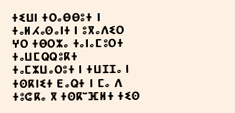ⵜⵉⵡⵏ ⵜⵔⴰⴱⴱⵓⵜ ⵏ ⵜⴰⵍⵃⴰⵙⴰⵏⵜ ⵏ ⵓⴳⴰⴷⵉⵔ ⵖⵔ ⵜⴱⵔⵣⴰ ⵜⴰⵏⴰⵎⵓⵔⵜ ⵜⴰⵡⵎⵕⵕⵓⴽⵜ ⵜⴰⵎⵣⵡⴰⵔⵓⵜ ⵏ ⵜⵡⵊⵊⴰ ⵏ ⵜⵙⴽⵏⵉⵜ ⴹⴰⵕⵜ ⵏ ⵎⴰ ⴷ ⵜⵓⵛⴽⴰ ⴳ ⵜⵙⴽⵯⴼⵍⵜ ⵜⵉⵙ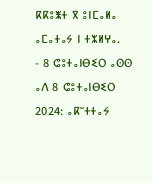ⴽⴽⵓⵥⵜ ⴳ ⵓⵏⵎⴰⵍⴰ ⴰⵎⴰⵜⴰⵢ ⵏ ⵜⵣⵍⵖⴰ.
- 8 ⵛⵓⵜⴰⵏⴱⵉⵔ ⴰⵙⵙ ⴰⴷ 8 ⵛⵓⵜⴰⵏⴱⵉⵔ 2024: ⴰⴽⵯⵜⵜⴰⵢ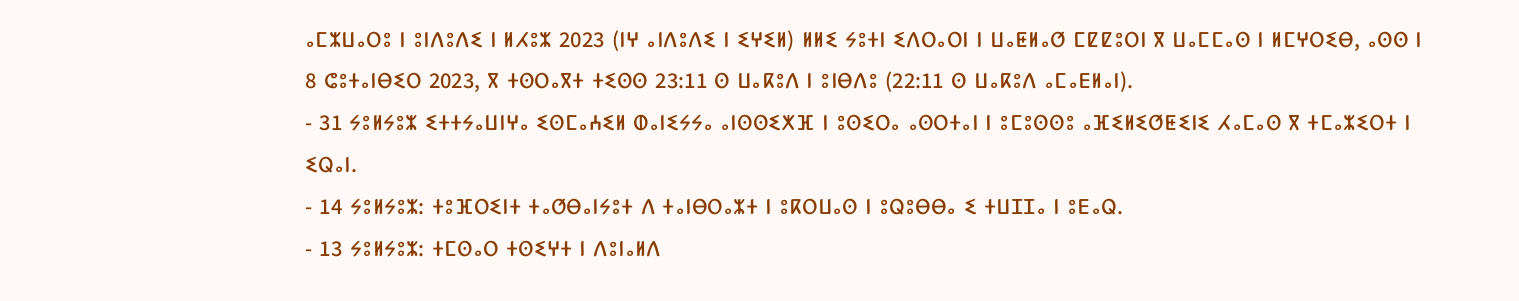ⴰⵎⵣⵡⴰⵔⵓ ⵏ ⵓⵏⴷⵓⴷⵉ ⵏ ⵍⵃⵓⵣ 2023 (ⵏⵖ ⴰⵏⴷⵓⴷⵉ ⵏ ⵉⵖⵉⵍ) ⵍⵍⵉ ⵢⵓⵜⵏ ⵉⴷⵔⴰⵔⵏ ⵏ ⵡⴰⵟⵍⴰⵚ ⵎⵇⵇⵓⵔⵏ ⴳ ⵡⴰⵎⵎⴰⵙ ⵏ ⵍⵎⵖⵔⵉⴱ, ⴰⵙⵙ ⵏ 8 ⵛⵓⵜⴰⵏⴱⵉⵔ 2023, ⴳ ⵜⵙⵔⴰⴳⵜ ⵜⵉⵙⵙ 23:11 ⵙ ⵡⴰⴽⵓⴷ ⵏ ⵓⵏⴱⴷⵓ (22:11 ⵙ ⵡⴰⴽⵓⴷ ⴰⵎⴰⴹⵍⴰⵏ).
- 31 ⵢⵓⵍⵢⵓⵣ ⵉⵜⵜⵢⴰⵡⵏⵖⴰ ⵉⵙⵎⴰⵄⵉⵍ ⵀⴰⵏⵉⵢⵢⴰ ⴰⵏⵙⵙⵉⵅⴼ ⵏ ⵓⵙⵉⵔⴰ ⴰⵙⵔⵜⴰⵏ ⵏ ⵓⵎⵓⵙⵙⵓ ⴰⴼⵉⵍⵉⵚⵟⵉⵏⵉ ⵃⴰⵎⴰⵙ ⴳ ⵜⵎⴰⵣⵉⵔⵜ ⵏ ⵉⵕⴰⵏ.
- 14 ⵢⵓⵍⵢⵓⵣ: ⵜⵓⴼⵔⵉⵏⵜ ⵜⴰⵚⴱⴰⵏⵢⵓⵜ ⴷ ⵜⴰⵏⴱⵔⴰⵣⵜ ⵏ ⵓⴽⵔⵡⴰⵙ ⵏ ⵓⵕⵓⴱⴱⴰ ⵉ ⵜⵡⵊⵊⴰ ⵏ ⵓⴹⴰⵕ.
- 13 ⵢⵓⵍⵢⵓⵣ: ⵜⵎⵙⴰⵔ ⵜⵙⵉⵖⵜ ⵏ ⴷⵓⵏⴰⵍⴷ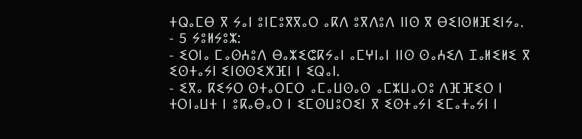ⵜⵕⴰⵎⴱ ⴳ ⵢⴰⵏ ⵓⵏⵎⵓⴳⴳⴰⵔ ⴰⴽⴷ ⵓⴳⴷⵓⴷ ⵏⵏⵙ ⴳ ⴱⵉⵏⵙⵍⴼⵉⵏⵢⴰ.
- 5 ⵢⵓⵍⵢⵓⵣ:
- ⵉⵔⵏⴰ ⵎⴰⵙⵄⵓⴷ ⴱⴰⵣⵉⵛⴽⵢⴰⵏ ⴰⵎⵖⵏⴰⵏ ⵏⵏⵙ ⵙⴰⵄⵉⴷ ⵊⴰⵍⵉⵍⵉ ⴳ ⵉⵙⵜⴰⵢⵏ ⵉⵏⵙⵙⵉⵅⴼⵏ ⵏ ⵉⵕⴰⵏ.
- ⵉⴳⴰ ⴽⵉⵢⵔ ⵙⵜⴰⵔⵎⵔ ⴰⵎⴰⵡⵙⴰⵙ ⴰⵎⵣⵡⴰⵔⵓ ⴷⴼⴼⵉⵔ ⵏ ⵜⵔⵏⴰⵡⵜ ⵏ ⵓⴽⴰⴱⴰⵔ ⵏ ⵉⵎⵙⵡⵓⵔⵉⵏ ⴳ ⵉⵙⵜⴰⵢⵏ ⵉⵎⴰⵜⴰⵢⵏ ⵏ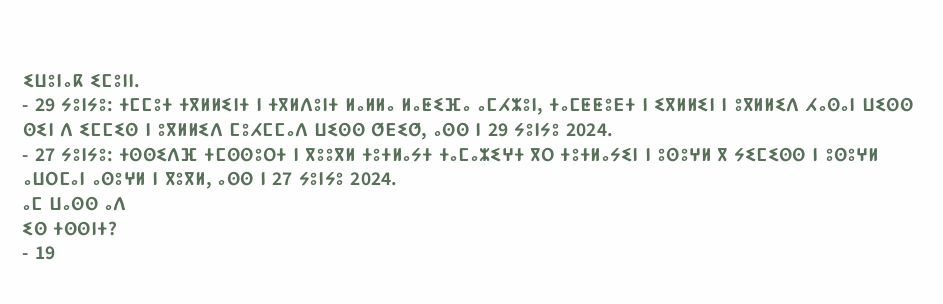ⵉⵡⵓⵏⴰⴽ ⵉⵎⵓⵏⵏ.
- 29 ⵢⵓⵏⵢⵓ: ⵜⵎⵎⵓⵜ ⵜⴳⵍⵍⵉⵏⵜ ⵏ ⵜⴳⵍⴷⵓⵏⵜ ⵍⴰⵍⵍⴰ ⵍⴰⵟⵉⴼⴰ ⴰⵎⵃⵣⵓⵏ, ⵜⴰⵎⵟⵟⵓⴹⵜ ⵏ ⵉⴳⵍⵍⵉⵏ ⵏ ⵓⴳⵍⵍⵉⴷ ⵃⴰⵙⴰⵏ ⵡⵉⵙⵙ ⵙⵉⵏ ⴷ ⵉⵎⵎⵉⵙ ⵏ ⵓⴳⵍⵍⵉⴷ ⵎⵓⵃⵎⵎⴰⴷ ⵡⵉⵙⵙ ⵚⴹⵉⵚ, ⴰⵙⵙ ⵏ 29 ⵢⵓⵏⵢⵓ 2024.
- 27 ⵢⵓⵏⵢⵓ: ⵜⵙⵙⵉⴷⴼ ⵜⵎⵙⵙⵓⵔⵜ ⵏ ⴳⵓⵓⴳⵍ ⵜⵓⵜⵍⴰⵢⵜ ⵜⴰⵎⴰⵣⵉⵖⵜ ⴳⵔ ⵜⵓⵜⵍⴰⵢⵉⵏ ⵏ ⵓⵙⵓⵖⵍ ⴳ ⵢⵉⵎⵉⵙⵙ ⵏ ⵓⵙⵓⵖⵍ ⴰⵡⵔⵎⴰⵏ ⴰⵙⵓⵖⵍ ⵏ ⴳⵓⴳⵍ, ⴰⵙⵙ ⵏ 27 ⵢⵓⵏⵢⵓ 2024.
ⴰⵎ ⵡⴰⵙⵙ ⴰⴷ
ⵉⵙ ⵜⵙⵙⵏⵜ?
- 19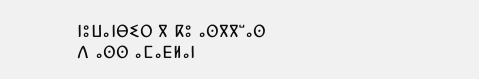ⵏⵓⵡⴰⵏⴱⵉⵔ ⴳ ⴽⵓ ⴰⵙⴳⴳⵯⴰⵙ ⴷ ⴰⵙⵙ ⴰⵎⴰⴹⵍⴰⵏ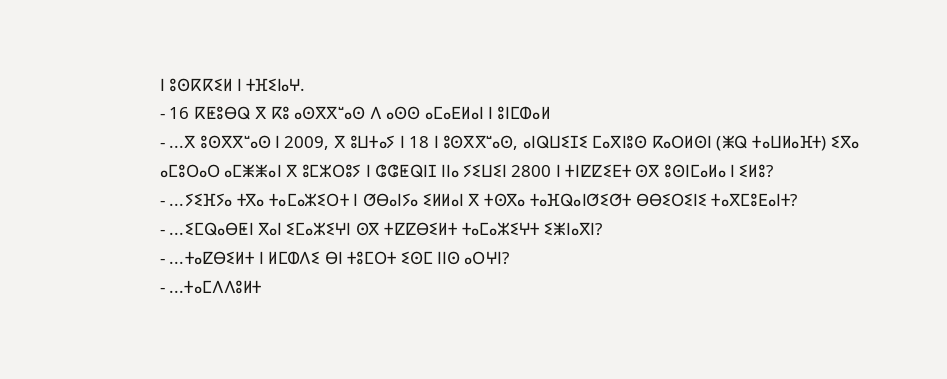ⵏ ⵓⵙⴽⴽⵉⵍ ⵏ ⵜⴼⵉⵏⴰⵖ.
- 16 ⴽⵟⵓⴱⵕ ⴳ ⴽⵓ ⴰⵙⴳⴳⵯⴰⵙ ⴷ ⴰⵙⵙ ⴰⵎⴰⴹⵍⴰⵏ ⵏ ⵓⵏⵎⵀⴰⵍ
- ...ⴳ ⵓⵙⴳⴳⵯⴰⵙ ⵏ 2009, ⴳ ⵓⵡⵜⴰⵢ ⵏ 18 ⵏ ⵓⵙⴳⴳⵯⴰⵙ, ⴰⵏⵕⵡⵉⵊⵉ ⵎⴰⴳⵏⵓⵙ ⴽⴰⵔⵍⵙⵏ (ⵥⵕ ⵜⴰⵡⵍⴰⴼⵜ) ⵉⴳⴰ ⴰⵎⵓⵔⴰⵔ ⴰⵎⵥⵥⴰⵏ ⴳ ⵓⵎⵣⵔⵓⵢ ⵏ ⵛⵛⵟⵕⵏⵊ ⵏⵏⴰ ⵢⵉⵡⵉⵏ 2800 ⵏ ⵜⵏⵇⵇⵉⴹⵜ ⵙⴳ ⵓⵙⵏⵎⴰⵍⴰ ⵏ ⵉⵍⵓ?
- ...ⵢⵉⴼⵢⴰ ⵜⴳⴰ ⵜⴰⵎⴰⵣⵉⵔⵜ ⵏ ⵚⴱⴰⵏⵢⴰ ⵉⵍⵍⴰⵏ ⴳ ⵜⵙⴳⴰ ⵜⴰⴼⵕⴰⵏⵚⵉⵚⵜ ⴱⴱⵉⵔⵉⵏⵉ ⵜⴰⴳⵎⵓⴹⴰⵏⵜ?
- ...ⵉⵎⵕⴰⴱⵟⵏ ⴳⴰⵏ ⵉⵎⴰⵣⵉⵖⵏ ⵙⴳ ⵜⵇⵇⴱⵉⵍⵜ ⵜⴰⵎⴰⵣⵉⵖⵜ ⵉⵥⵏⴰⴳⵏ?
- ...ⵜⴰⵇⴱⵉⵍⵜ ⵏ ⵍⵎⵀⴷⵉ ⴱⵏ ⵜⵓⵎⵔⵜ ⵉⵙⵎ ⵏⵏⵙ ⴰⵔⵖⵏ?
- ...ⵜⴰⵎⴷⴷⵓⵍⵜ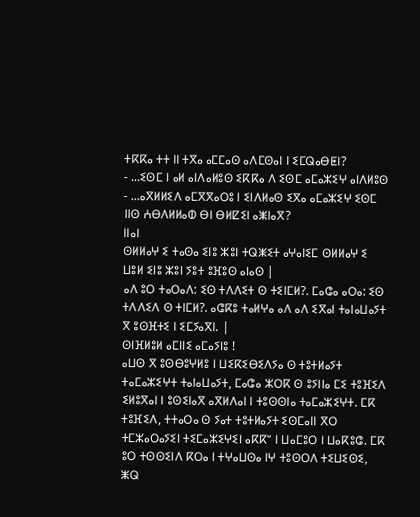ⵜⴽⴽⴰ ⵜⵜ ⵏⵏ ⵜⴳⴰ ⴰⵎⵎⴰⵙ ⴰⴷⵎⵙⴰⵏ ⵏ ⵉⵎⵕⴰⴱⵟⵏ?
- ...ⵉⵙⵎ ⵏ ⴰⵍ ⴰⵏⴷⴰⵍⵓⵙ ⵉⴽⴽⴰ ⴷ ⵉⵙⵎ ⴰⵎⴰⵣⵉⵖ ⴰⵏⴷⵍⵓⵙ
- ...ⴰⴳⵍⵍⵉⴷ ⴰⵎⴳⴳⴰⵔⵓ ⵏ ⵉⵏⴷⵍⴰⵙ ⵉⴳⴰ ⴰⵎⴰⵣⵉⵖ ⵉⵙⵎ ⵏⵏⵙ ⵄⴱⴷⵍⵍⴰⵀ ⴱⵏ ⴱⵍⵇⵉⵏ ⴰⵥⵏⴰⴳ?
ⵏⵏⴰⵏ
ⵙⵍⵍⴰⵖ ⵉ ⵜⴰⵙⴰ ⵉⵏⵓ ⵣⵓⵏ ⵜⵕⵥⵉⵜ ⴰⵖⴰⵏⵉⵎ ⵙⵍⵍⴰⵖ ⵉ ⵡⵓⵍ ⵉⵏⵓ ⵣⵓⵏ ⵢⵓⵜ ⵓⴼⵓⵙ ⴰⵏⴰⵙ |
ⴰⴷ ⵓⵔ ⵜⴰⵔⴰⴷ: ⵉⵙ ⵜⴷⴷⵉⵜ ⵙ ⵜⵉⵏⵎⵍ?. ⵎⴰⵛⴰ ⴰⵔⴰ: ⵉⵙ ⵜⴷⴷⵉⴷ ⵙ ⵜⵏⵎⵍ?. ⴰⵛⴽⵓ ⵜⴰⵍⵖⴰ ⴰⴷ ⴰⴷ ⵉⴳⴰⵏ ⵜⴰⵏⴰⵡⴰⵢⵜ ⴳ ⵓⵙⴼⵜⵉ ⵏ ⵉⵎⵢⴰⴳⵏ. |
ⵙⵏⴼⵍⵓⵍ ⴰⵎⵏⵏⵉ ⴰⵎⴰⵢⵏⵓ !
ⴰⵡⵙ ⴳ ⵓⵙⴱⵓⵖⵍⵓ ⵏ ⵡⵉⴽⵉⴱⵉⴷⵢⴰ ⵙ ⵜⵓⵜⵍⴰⵢⵜ ⵜⴰⵎⴰⵣⵉⵖⵜ ⵜⴰⵏⴰⵡⴰⵢⵜ, ⵎⴰⵛⴰ ⵣⵔⴽ ⵙ ⵓⵢⵏⵏⴰ ⵎⵉ ⵜⵓⴼⵉⴷ ⵉⵍⵓⴳⴰⵏ ⵏ ⵓⵙⵉⵏⴰⴳ ⴰⴳⵍⴷⴰⵏ ⵏ ⵜⵓⵙⵙⵏⴰ ⵜⴰⵎⴰⵣⵉⵖⵜ. ⵎⴽ ⵜⵓⴼⵉⴷ, ⵜⵜⴰⵔⴰ ⵙ ⵢⴰⵜ ⵜⵓⵜⵍⴰⵢⵜ ⵉⵙⵎⴰⵏⵏ ⴳⵔ ⵜⵎⵣⴰⵔⴰⵢⵉⵏ ⵜⵉⵎⴰⵣⵉⵖⵉⵏ ⴰⴽⴽⵯ ⵏ ⵡⴰⵎⵓⵔ ⵏ ⵡⴰⴽⵓⵛ. ⵎⴽ ⵓⵔ ⵜⵙⵙⵉⵏⴷ ⴽⵔⴰ ⵏ ⵜⵖⴰⵡⵙⴰ ⵏⵖ ⵜⵓⵙⵔⴷ ⵜⵉⵡⵉⵙⵉ, ⵥⵕ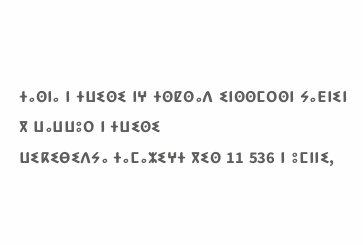ⵜⴰⵙⵏⴰ ⵏ ⵜⵡⵉⵙⵉ ⵏⵖ ⵜⵙⵇⵙⴰⴷ ⵉⵏⵙⵙⵎⵔⵙⵏ ⵢⴰⴹⵏⵉⵏ ⴳ ⵡⴰⵡⵡⵓⵔ ⵏ ⵜⵡⵉⵙⵉ
ⵡⵉⴽⵉⴱⵉⴷⵢⴰ ⵜⴰⵎⴰⵣⵉⵖⵜ ⴳⵉⵙ 11 536 ⵏ ⵓⵎⵏⵏⵉ,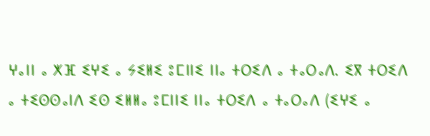ⵖⴰⵏⵏ ⴰ ⵅⴼ ⵉⵖⵉ ⴰ ⵢⵉⵍⵉ ⵓⵎⵏⵏⵉ ⵏⵏⴰ ⵜⵔⵉⴷ ⴰ ⵜⴰⵔⴰⴷ. ⵉⴳ ⵜⵔⵉⴷ ⴰ ⵜⵉⵙⵙⴰⵏⴷ ⵉⵙ ⵉⵍⵍⴰ ⵓⵎⵏⵏⵉ ⵏⵏⴰ ⵜⵔⵉⴷ ⴰ ⵜⴰⵔⴰⴷ (ⵉⵖⵉ ⴰ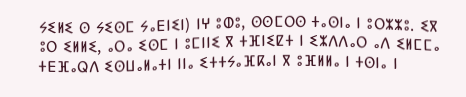ⵢⵉⵍⵉ ⵙ ⵢⵉⵙⵎ ⵢⴰⴹⵏⵉⵏ) ⵏⵖ ⵓⵀⵓ, ⵙⵙⵎⵔⵙ ⵜⴰⵙⵏⴰ ⵏ ⵓⵔⵣⵣⵓ. ⵉⴳ ⵓⵔ ⵉⵍⵍⵉ, ⴰⵔⴰ ⵉⵙⵎ ⵏ ⵓⵎⵏⵏⵉ ⴳ ⵜⴼⵏⵉⵇⵜ ⵏ ⵉⵣⴷⴷⴰⵔ ⴰⴷ ⵉⵍⵎⵎⴰ ⵜⴹⴼⴰⵕⴷ ⵉⵙⵡⴰⵍⴰⵜⵏ ⵏⵏⴰ ⵉⵜⵜⵢⴰⴼⴽⴰⵏ ⴳ ⵓⴼⵍⵍⴰ ⵏ ⵜⵙⵏⴰ ⵏ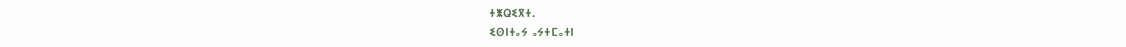ⵜⵥⵕⵉⴳⵜ.
ⵉⵙⵏⵜⴰⵢ ⴰⵢⵜⵎⴰⵜⵏ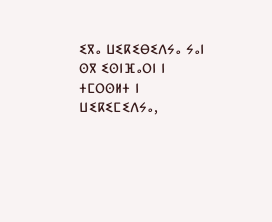ⵉⴳⴰ ⵡⵉⴽⵉⴱⵉⴷⵢⴰ ⵢⴰⵏ ⵙⴳ ⵉⵙⵏⴼⴰⵔⵏ ⵏ ⵜⵎⵔⵙⵍⵜ ⵏ ⵡⵉⴽⵉⵎⵉⴷⵢⴰ,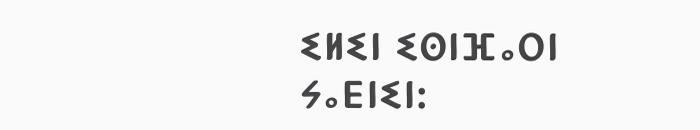ⵉⵍⵉⵏ ⵉⵙⵏⴼⴰⵔⵏ ⵢⴰⴹⵏⵉⵏ: